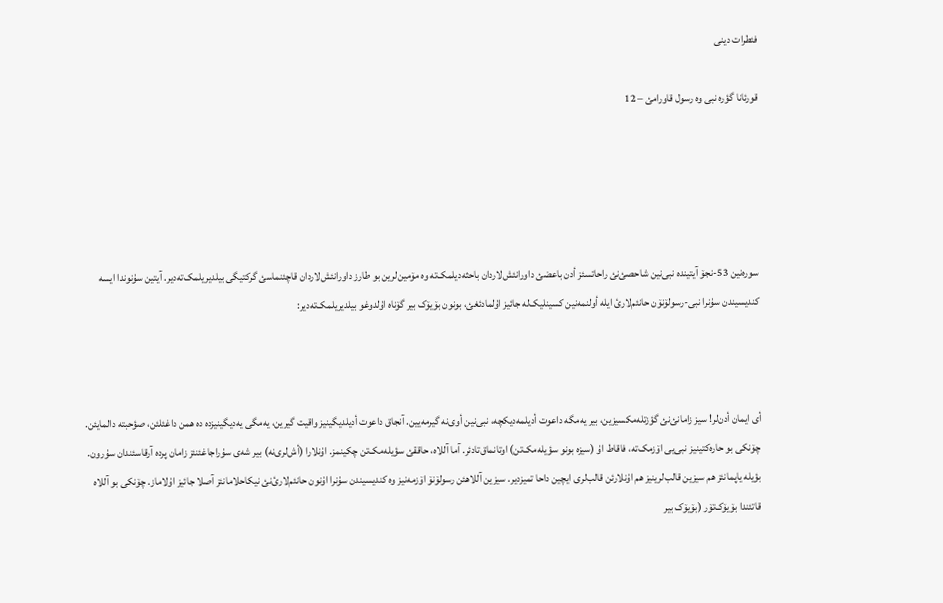فئطرات دینی

قورئانا گؤرە نبی وە رسول قاورامئ – 12





سورەنین 53-نجۆ آیتیندە نبی‌نین شاحصئ‌نئ راحاتسئز أدن باعضئ داورانئش‌لاردان باحثەدیلمک‌تە وە مۆمین‌لرین بو طارز داورانئش‌لاردان قاچئنماسئ گرکتیگی بیلدیریلمک‌تەدیر. آیتین سۇنوندا ایسە کندیسیندن سۇنرا نبی-رسولۆنۆن حانئم‌لارئ ایلە أولنمەنین کسینلیک‌لە جائیز اۇلمادئغئ، بونون بۆیۆک بیر گۆناە اۇلدوغو بیلدیریلمک‌تەدیر:



أی ایمان أدن‌لر! سیز زامانئ‌نئ گؤزتلەمکسیزین، بیر یەمگە داعوت أدیلمەدیکچە، نبی‌نین أوی‌نە گیرمەیین. آنجاق داعوت أدیلدیگینیز واقیت گیرین، یەمگی یەدیگینیزدە دە همن داغئلئن، صؤحبتە دالمایئن. چۆنکی بو حارەکتینیز نبی‌یی اۆزمک‌تە، فاقاط اۇ (سیزە بونو سؤیلەمک‌تن) اوتانماق‌تادئر. آما آللاە، حاققئ سؤیلەمک‌تن چکینمز. اۇنلارا (أش‌لری‌نە) بیر شەی سۇراجاغئنئز زامان پردە آرقاسئندان سۇرون. بؤیلە یاپمانئز هم سیزین قالب‌لرینیز هم اۇنلارئن قالب‌لری ایچین داحا تمیزدیر. سیزین آللاهئن رسولۆنۆ اۆزمەنیز وە کندیسیندن سۇنرا اۇنون حانئم‌لارئ‌نئ نیکاحلامانئز آصلا جائیز اۇلاماز. چۆنکی بو آللاە قاتئندا بۆیۆک‌تۆر (بۆیۆک بیر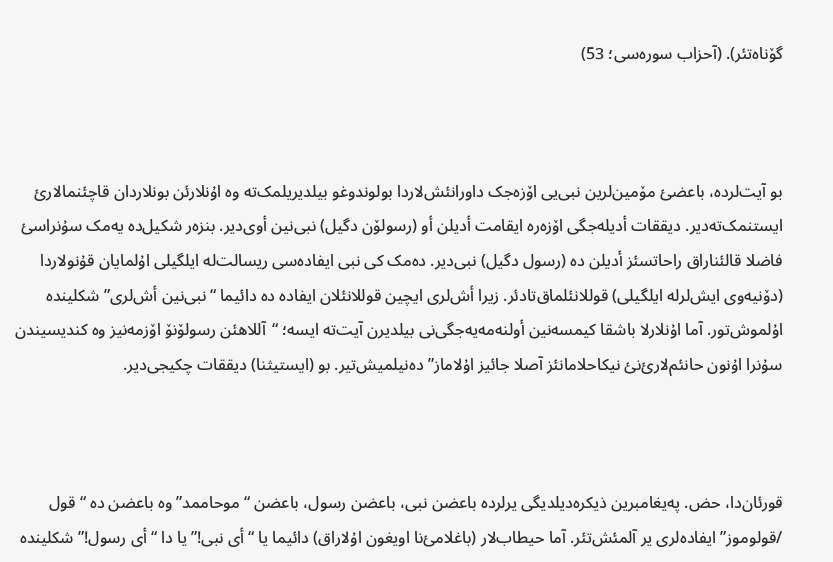گۆناەتئر). (آحزاب سورەسی؛ 53)



بو آیت‌لردە، باعضئ مۆمین‌لرین نبی‌یی اۆزەجک داورانئش‌لاردا بولوندوغو بیلدیریلمک‌تە وە اۇنلارئن بونلاردان قاچئنمالارئ ایستنمک‌تەدیر. دیققات أدیلەجگی اۆزەرە ایقامت أدیلن أو (رسولۆن دگیل) نبی‌نین أوی‌دیر. بنزەر شکیل‌دە یەمک سۇنراسئ فاضلا قالئناراق راحاتسئز أدیلن دە (رسول دگیل) نبی‌دیر. دەمک کی نبی ایفادەسی ریسالت‌لە ایلگیلی اۇلمایان قۇنولاردا (دۆنیەوی ایش‌لرلە ایلگیلی) قوللانئلماق‌تادئر. زیرا أش‌لری ایچین قوللانئلان ایفادە دە دائیما “نبی‌نین أش‌لری” شکلیندە اۇلموش‌تور. آما اۇنلارلا باشقا کیمسەنین أولنەمەیەجگی‌نی بیلدیرن آیت‌تە ایسە؛ “آللاهئن رسولۆنۆ اۆزمەنیز وە کندیسیندن سۇنرا اۇنون حانئم‌لارئ‌نئ نیکاحلامانئز آصلا جائیز اۇلاماز” دەنیلمیش‌تیر. بو (ایستیثنا) دیققات چکیجی‌دیر.



قورئان‌دا، حض. پەیغامبرین ذیکرەدیلدیگی یرلردە باعضن نبی، باعضن رسول، باعضن “موحاممد” وە باعضن دە “قول /قولوموز” ایفادەلری یر آلمئش‌تئر. آما حیطاب‌لار (باغلامئ‌نا اویغون اۇلاراق) دائیما یا “أی نبی!” یا دا “أی رسول!” شکلیندە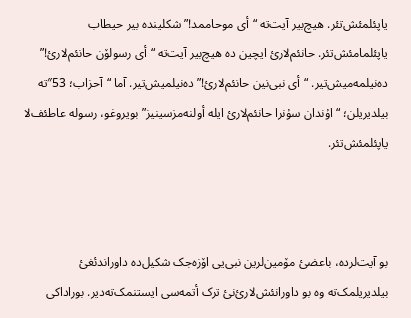یاپئلمئش‌تئر. هیچ‌بیر آیت‌تە “أی موحاممد!” شکلیندە بیر حیطاب یاپئلمامئش‌تئر. حانئم‌لارئ ایچین دە هیچ‌بیر آیت‌تە “أی رسولۆن حانئم‌لارئ!” دەنیلمەمیش‌تیر. “أی نبی‌نین حانئم‌لارئ!” دەنیلمیش‌تیر. آما “آحزاب؛ 53″تە بیلدیریلن؛ “اۇندان سۇنرا حانئم‌لارئ ایلە أولنەمزسینیز” بویروغو، رسولە عاطئف‌لا یاپئلمئش‌تئر.



بو آیت‌لردە، باعضئ مۆمین‌لرین نبی‌یی اۆزەجک شکیل‌دە داوراندئغئ بیلدیریلمک‌تە وە بو داورانئش‌لارئ‌نئ ترک أتمەسی ایستنمک‌تەدیر. بوراداکی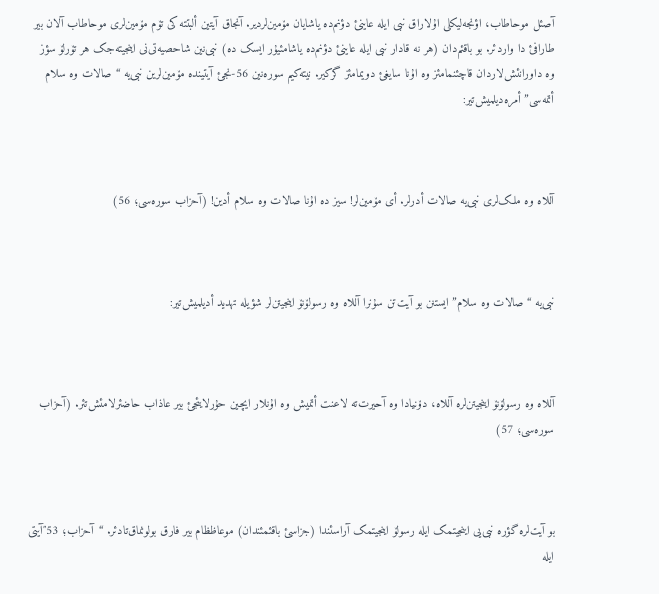آصئل موحاطاب، اؤنجەلیکلی اۇلاراق نبی ایلە عاینئ دؤنم‌دە یاشایان مۆمین‌لردیر. آنجاق آیتین ألبتتە کی تۆم مۆمین‌لری موحاطاب آلان بیر طارافئ دا واردئر. بو باقئم‌دان (هر نە قادار نبی ایلە عاینئ دؤنم‌دە یاشامئیۇر ایسک دە) نبی‌نین شاحصیەتی‌نی اینجیتەجک هر تۆرلۆ سؤز وە داورانئش‌لاردان قاچئنمامئز وە اۇنا سایغئ دویمامئز گرکیر. نیتەکیم سورەنین 56-نجئ آیتیندە مۆمین‌لرین نبی‌یە “صالات وە سلام أتمەسی” أمرەدیلمیش‌تیر:



آللاە وە ملک‌لری نبی‌یە صالات أدرلر. أی مۆمین‌لر! سیز دە اۇنا صالات وە سلام أدین! (آحزاب سورەسی؛ 56)



نبی‌یە “صالات وە سلام” ایستنن بو آیت‌تن سۇنرا آللاە وە رسولۆنۆ اینجیتن‌لر شؤیلە تهدید أدیلمیش‌تیر:



آللاە وە رسولۆنۆ اینجیتن‌لرە آللاە، دۆنیادا وە آحیرت‌تە لاعنت أتمیش وە اۇنلار ایچین حۇرلایئجئ بیر عاذاب حاضئرلامئش‌تئر. (آحزاب سورەسی؛ 57)



بو آیت‌لرە گؤرە نبی‌یی اینجیتمک ایلە رسولۆ اینجیتمک آراسئندا (جزاسئ باقئمئندان) موعاظظام بیر فارق بولونماق‌تادئر. “آحزاب؛ 53″آیتی ایلە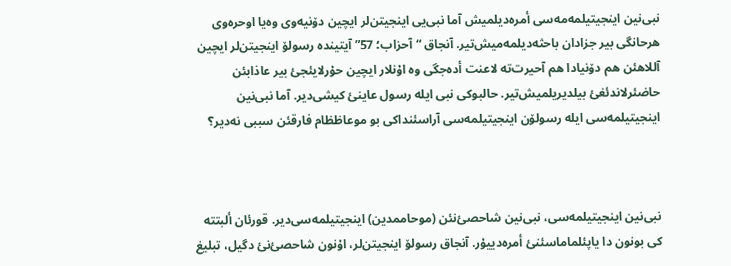نبی‌نین اینجیتیلمەمەسی أمرەدیلمیش آما نبی‌یی اینجیتن‌لر ایچین دۆنیەوی وەیا اوحرەوی هرحانگی بیر جزادان باحثەدیلمەمیش‌تیر. آنجاق “آحزاب؛ 57” آیتیندە رسولۆ اینجیتن‌لر ایچین آللاهئن هم دۆنیادا هم آحیرت‌تە لاعنت أدەجگی وە اۇنلار ایچین حۇرلایئجئ بیر عاذابئن حاضئرلاندئغئ بیلدیریلمیش‌تیر. حالبوکی نبی ایلە رسول عاینئ کیشی‌دیر. آما نبی‌نین اینجیتیلمەسی ایلە رسولۆن اینجیتیلمەسی آراسئنداکی بو موعاظظام فارقئن سببی نەدیر؟



نبی‌نین اینجیتیلمەسی، نبی‌نین شاحصئ‌نئن (موحاممدین) اینجیتیلمەسی‌دیر. قورئان ألبتتە کی بونون دا یاپئلماماسئنئ أمرەدییۇر. آنجاق رسولۆ اینجیتن‌لر، اۇنون شاحصئ‌نئ دگیل، تبلیغ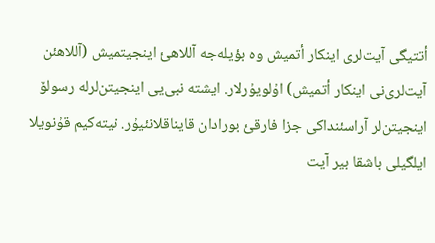أتتیگی آیت‌لری اینکار أتمیش وە بؤیلەجە آللاهئ اینجیتمیش (آللاهئن آیت‌لری‌نی اینکار أتمیش) اۇلویۇرلار. ایشتە نبی‌یی اینجیتن‌لرلە رسولۆ اینجیتن‌لر آراسئنداکی جزا فارقئ بورادان قایناقلانئیۇر. نیتەکیم قۇنویلا ایلگیلی باشقا بیر آیت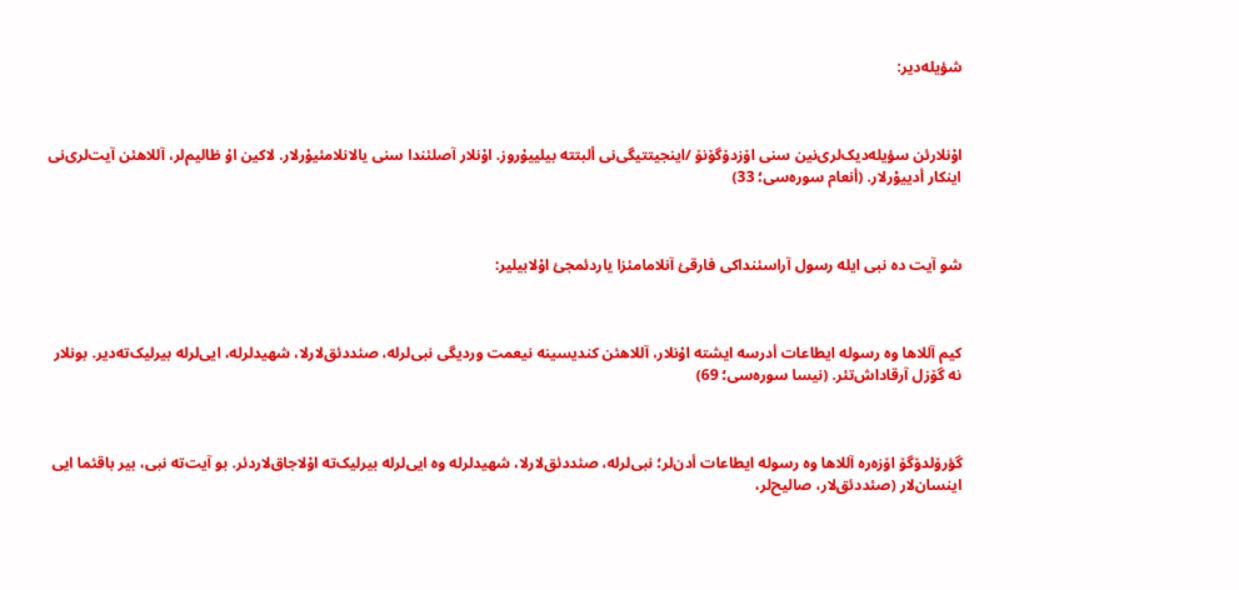شؤیلەدیر:



اۇنلارئن سؤیلەدیک‌لری‌نین سنی اۆزدۆگۆنۆ /اینجیتتیگی‌نی ألبتتە بیلییۇروز. اۇنلار آصلئندا سنی یالانلامئیۇرلار. لاکین اۇ ظالیم‌لر، آللاهئن آیت‌لری‌نی اینکار أدییۇرلار. (أنعام سورەسی؛ 33)



شو آیت دە نبی ایلە رسول آراسئنداکی فارقئ آنلامامئزا یاردئمجئ اۇلابیلیر:



کیم آللاها وە رسولە ایطاعات أدرسە ایشتە اۇنلار، آللاهئن کندیسینە نیعمت وردیگی نبی‌لرلە، صئددئق‌لارلا، شهیدلرلە، ایی‌لرلە بیرلیک‌تەدیر. بونلار نە گۆزل آرقاداش‌تئر. (نیسا سورەسی؛ 69)



گؤرۆلدۆگۆ اۆزەرە آللاها وە رسولە ایطاعات أدن‌لر؛ نبی‌لرلە، صئددئق‌لارلا، شهیدلرلە وە ایی‌لرلە بیرلیک‌تە اۇلاجاق‌لاردئر. بو آیت‌تە نبی، بیر باقئما ایی اینسان‌لار (صئددئق‌لار، صالیح‌لر،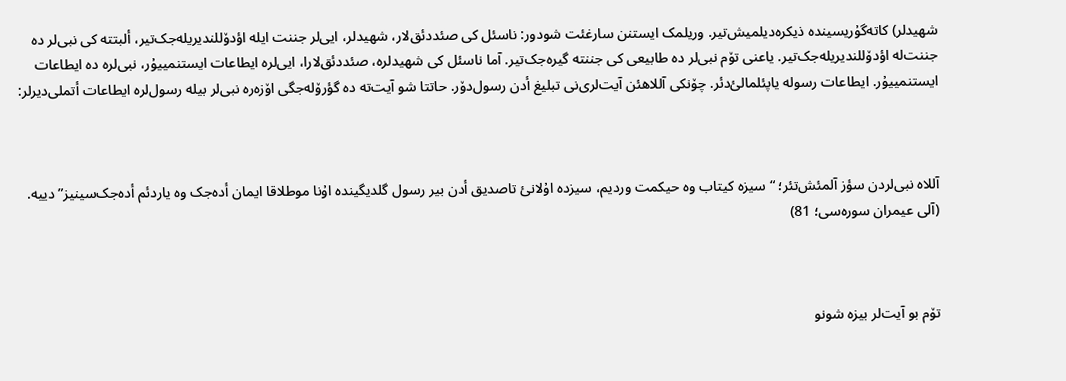شهیدلر) کاتەگۇریسیندە ذیکرەدیلمیش‌تیر. وریلمک ایستنن سارغئت شودور: ناسئل کی صئددئق‌لار، شهیدلر، ایی‌لر جننت ایلە اؤدۆللندیریلەجک‌تیر، ألبتتە کی نبی‌لر دە جننت‌لە اؤدۆللندیریلەجک‌تیر. یاعنی تۆم نبی‌لر دە طابیعی کی جننتە گیرەجک‌تیر. آما ناسئل کی شهیدلرە، صئددئق‌لارا، ایی‌لرە ایطاعات ایستنمییۇر، نبی‌لرە دە ایطاعات ایستنمییۇر. ایطاعات رسولە یاپئلمالئ‌دئر. چۆنکی آللاهئن آیت‌لری‌نی تبلیغ أدن رسول‌دۆر. حاتتا شو آیت‌تە دە گؤرۆلەجگی اۆزەرە نبی‌لر بیلە رسول‌لرە ایطاعات أتملی‌دیرلر:



آللاە نبی‌لردن سؤز آلمئش‌تئر؛ “سیزە کیتاب وە حیکمت وردیم، سیزدە اۇلانئ تاصدیق أدن بیر رسول گلدیگیندە اۇنا موطلاقا ایمان أدەجک وە یاردئم أدەجک‌سینیز” دییە. (آلی عیمران سورەسی؛ 81)



تۆم بو آیت‌لر بیزە شونو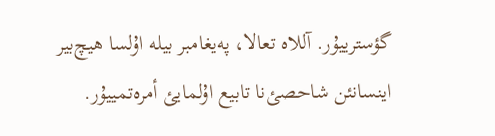گؤسترییۇر. آللاە تعالا، پەیغامبر بیلە اۇلسا هیچ‌بیر اینسانئن شاحصئ‌نا تابیع اۇلمایئ أمرەتمییۇر.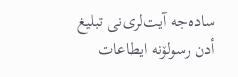سادەجە آیت‌لری‌نی تبلیغ أدن رسولۆنە ایطاعات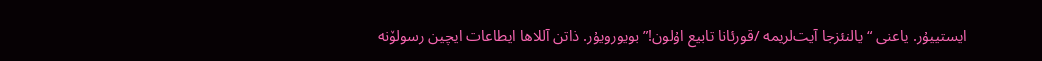ایستییۇر. یاعنی “یالنئزجا آیت‌لریمە /قورئانا تابیع اۇلون!” بویورویۇر. ذاتن آللاها ایطاعات ایچین رسولۆنە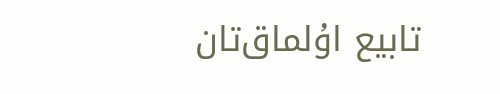تابیع اۇلماق‌تان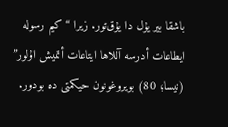باشقا بیر یۇل دا یۇق‌تور. زیرا “کیم رسولە ایطاعات أدرسە آللاها ایتاعات أتمیش اۇلور” (نیسا؛ 80) بویروغونون حیکمتی دە بودور.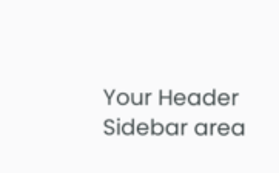Your Header Sidebar area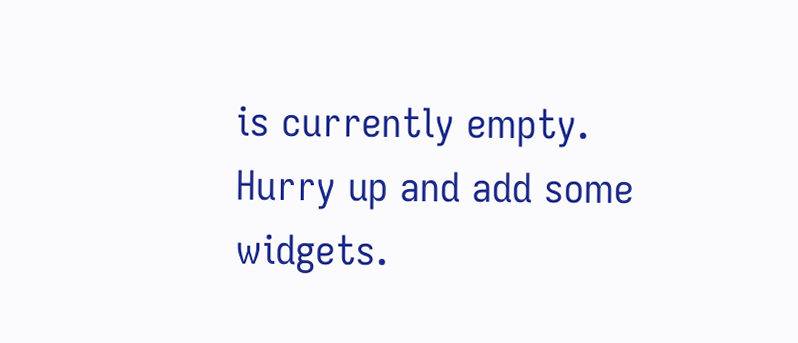is currently empty. Hurry up and add some widgets.